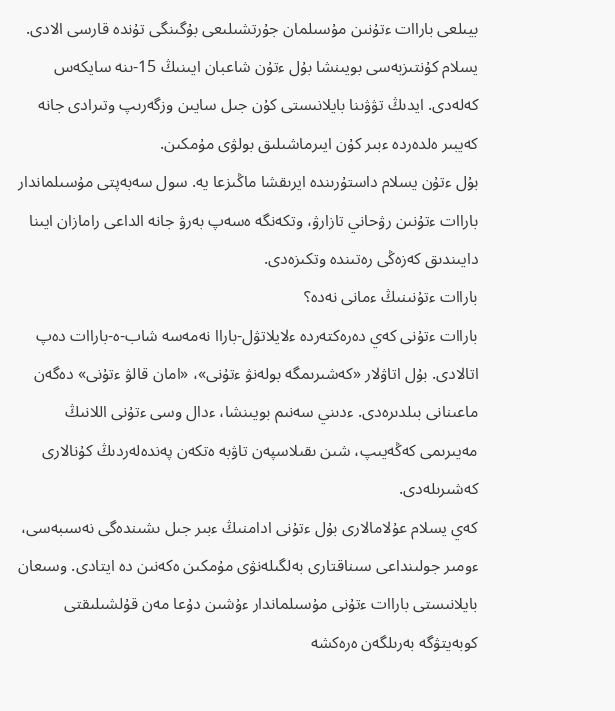بيىلعى باراات ءتۇنىن مۇسىلمان جۇرتشىلىعى بۇگىنگى تۇندە قارسى الادى. يسلام كۇنتىزبەسى بويىنشا بۇل ءتۇن شاعبان ايىنىڭ 15-ىنە سايكەس كەلەدى. ايدىڭ تۋۋىنا بايلانىستى كۇن جىل سايىن وزگەرىپ وتىرادى جانە كەيبىر ەلدەردە ءبىر كۇن ايىرماشىلىق بولۋى مۇمكىن.
بۇل ءتۇن يسلام داستۇرىندە ايرىقشا ماڭىزعا يە. سول سەبەپتى مۇسىلماندار باراات ءتۇنىن رۋحاني تازارۋ، وتكەنگە ەسەپ بەرۋ جانە الداعى رامازان ايىنا دايىندىق كەزەڭى رەتىندە وتكىزەدى.
باراات ءتۇنىنىڭ ءمانى نەدە؟
باراات ءتۇنى كەي دەرەكتەردە ءلايلاتۋل-باراا نەمەسە شاب-ە-باراات دەپ اتالادى. بۇل اتاۋلار «كەشىرىمگە بولەنۋ ءتۇنى»، «امان قالۋ ءتۇنى» دەگەن ماعىنانى بىلدىرەدى. ءدىني سەنىم بويىنشا، ءدال وسى ءتۇنى اللانىڭ مەيىرىمى كەڭەيىپ، شىن ىقىلاسپەن تاۋبە ەتكەن پەندەلەردىڭ كۇنالارى كەشىرىلەدى.
كەي يسلام عۇلامالارى بۇل ءتۇنى ادامنىڭ ءبىر جىل ىشىندەگى نەسىبەسى، ءومىر جولىنداعى سىناقتارى بەلگىلەنۋى مۇمكىن ەكەنىن دە ايتادى. وسىعان بايلانىستى باراات ءتۇنى مۇسىلماندار ءۇشىن دۇعا مەن قۇلشىلىقتى كوبەيتۋگە بەرىلگەن ەرەكشە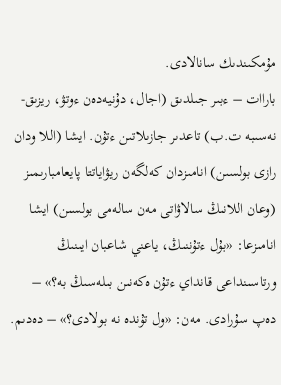مۇمكىندىك سانالادى.
باراات – ءبىر جىلدىق (اجال، دۇنيەدەن ءوتۋ، ريزىق-نەسىبە ت.ب) تاعدىر جازىلاتىن ءتۇن. ايشا (اللا ودان رازى بولسىن) انامىزدان كەلگەن ريۋاياتتا پايعامبارىمىز (وعان اللانىڭ سالاۋاتى مەن سالەمى بولسىن) ايشا انامىزعا: «بۇل ءتۇننىڭ، ياعني شاعبان ايىنىڭ ورتاسىنداعى قانداي ءتۇن ەكەنىن بىلەسىڭ بە؟» – دەپ سۇرادى. مەن: «ول تۇندە نە بولادى؟» – دەدىم.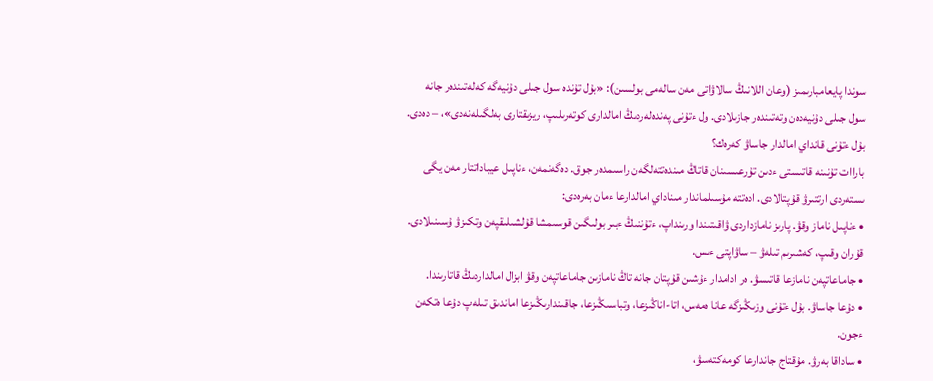سوندا پايعامبارىمىز (وعان اللانىڭ سالاۋاتى مەن سالەمى بولسىن): «بۇل تۇندە سول جىلى دۇنيەگە كەلەتىندەر جانە سول جىلى دۇنيەدەن وتەتىندەر جازىلادى. ول ءتۇنى پەندەلەردىڭ امالدارى كوتەرىلىپ، ريزىقتارى بەلگىلەنەدى»، – دەدى.
بۇل ءتۇنى قانداي امالدار جاساۋ كەرەك؟
باراات تۇنىنە قاتىستى ءدىن تۇرعىسىنان قاتاڭ مىندەتتەلگەن راسىمدەر جوق. دەگەنمەن، ءناپىل عيباداتتار مەن يگى ىستەردى ارتتىرۋ قۇپتالادى. ادەتتە مۇسىلماندار مىناداي امالدارعا ءمان بەرەدى:
• ءناپىل ناماز وقۋ. پارىز نامازداردى ۋاقىتىندا ورىنداپ، ءتۇننىڭ ءبىر بولىگىن قوسىمشا قۇلشىلىقپەن وتكىزۋ ۇسىنىلادى. قۇران وقىپ، كەشىرىم تىلەۋ – ساۋاپتى ءىس.
• جاماعاتپەن نامازعا قاتىسۋ. ەر ادامدار ءۇشىن قۇپتان جانە تاڭ نامازىن جاماعاتپەن وقۋ ابزال امالداردىڭ قاتارىندا.
• دۇعا جاساۋ. بۇل ءتۇنى وزىڭىزگە عانا ەمەس، اتا-اناڭىزعا، وتباسىڭىزعا، جاقىندارىڭىزعا اماندىق تىلەپ دۇعا ەتكەن ءجون.
• ساداقا بەرۋ. مۇقتاج جاندارعا كومەكتەسۋ،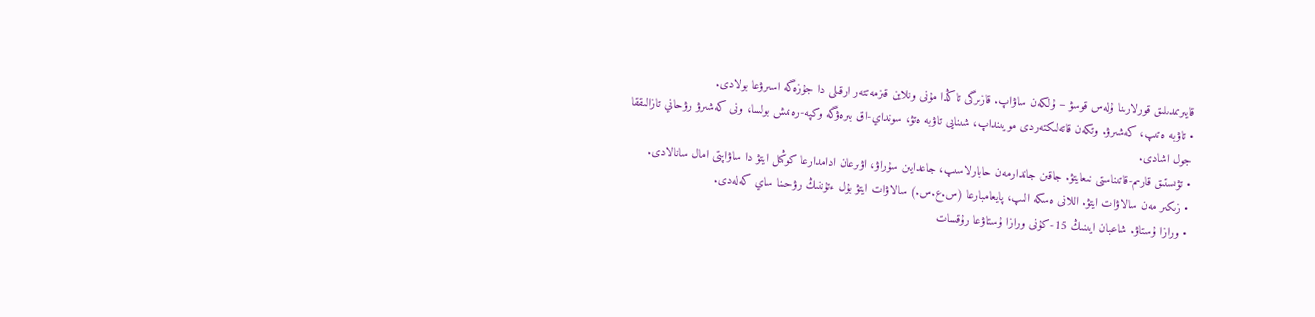قايىرىمدىلىق قورلارىنا ۇلەس قوسۋ – ۇلكەن ساۋاپ. قازىرگى تاڭدا مۇنى ونلاين قىزمەتتەر ارقىلى دا جۇزەگە اسىرۋعا بولادى.
• تاۋبە ەتىپ، كەشىرۋ. وتكەن قاتەلىكتەردى مويىنداپ، شىنايى تاۋبە ەتۋ، سونداي-اق بىرەۋگە وكپە-رەنىش بولسا، ونى كەشىرۋ رۋحاني تازالىققا جول اشادى.
• تۋىستىق قارىم-قاتىناستى نىعايتۋ. جاقىن جاندارمەن حابارلاسىپ، جاعدايىن سۇراۋ، اۋىرعان ادامدارعا كوڭىل ايتۋ دا ساۋاپتى امال سانالادى.
• زىكىر مەن سالاۋات ايتۋ. اللانى ەسكە الىپ، پايعامبارعا (س.ع.س.) سالاۋات ايتۋ بۇل ءتۇننىڭ رۋحىنا ساي كەلەدى.
• ورازا ۇستاۋ. شاعبان ايىنىڭ 15-كۇنى ورازا ۇستاۋعا رۇقسات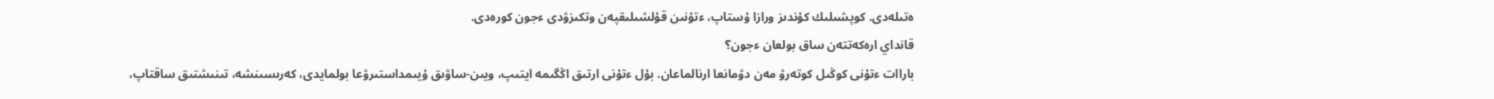ەتىلەدى. كوپشىلىك كۇندىز ورازا ۇستاپ، ءتۇنىن قۇلشىلىقپەن وتكىزۋدى ءجون كورەدى.
قانداي ارەكەتتەن ساق بولعان ءجون؟
باراات ءتۇنى كوڭىل كوتەرۋ مەن دۋمانعا ارنالماعان. بۇل ءتۇنى ارتىق اڭگىمە ايتىپ، ويىن-ساۋىق ۇيىمداستىرۋعا بولمايدى، كەرىسىنشە، تىنىشتىق ساقتاپ،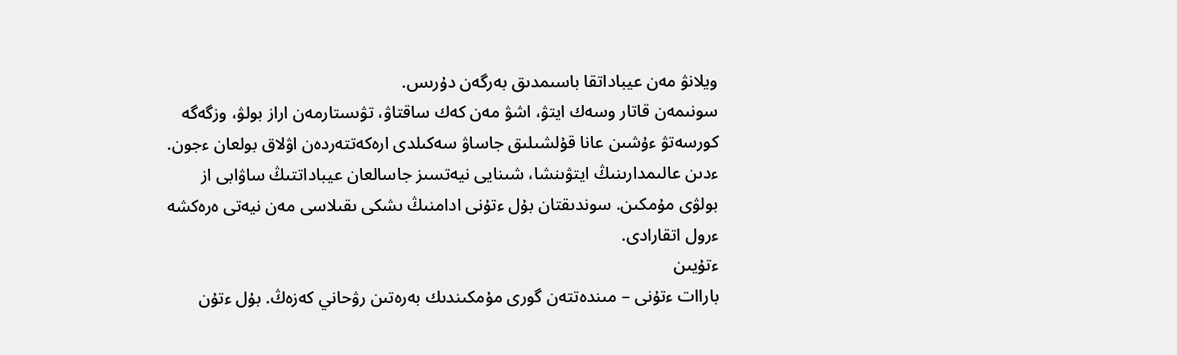ويلانۋ مەن عيباداتقا باسىمدىق بەرگەن دۇرىس.
سونىمەن قاتار وسەك ايتۋ، اشۋ مەن كەك ساقتاۋ، تۋىستارمەن اراز بولۋ، وزگەگە كورسەتۋ ءۇشىن عانا قۇلشىلىق جاساۋ سەكىلدى ارەكەتتەردەن اۋلاق بولعان ءجون.
ءدىن عالىمدارىنىڭ ايتۋىنشا، شىنايى نيەتسىز جاسالعان عيباداتتىڭ ساۋابى از بولۋى مۇمكىن. سوندىقتان بۇل ءتۇنى ادامنىڭ ىشكى ىقىلاسى مەن نيەتى ەرەكشە ءرول اتقارادى.
ءتۇيىن
باراات ءتۇنى – مىندەتتەن گورى مۇمكىندىك بەرەتىن رۋحاني كەزەڭ. بۇل ءتۇن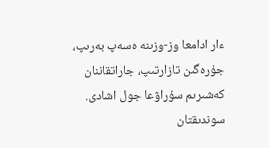ءار ادامعا وز-وزىنە ەسەپ بەرىپ، جۇرەگىن تازارتىپ، جاراتقاننان كەشىرىم سۇراۋعا جول اشادى. سوندىقتان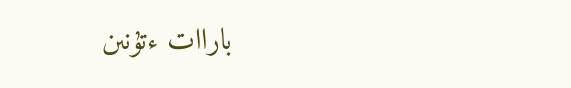باراات ءتۇنىن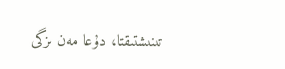تىنىشتىقتا، دۇعا مەن ىزگى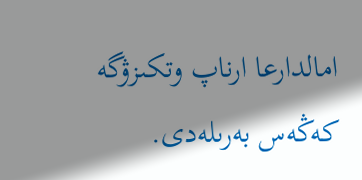امالدارعا ارناپ وتكىزۋگە كەڭەس بەرىلەدى.